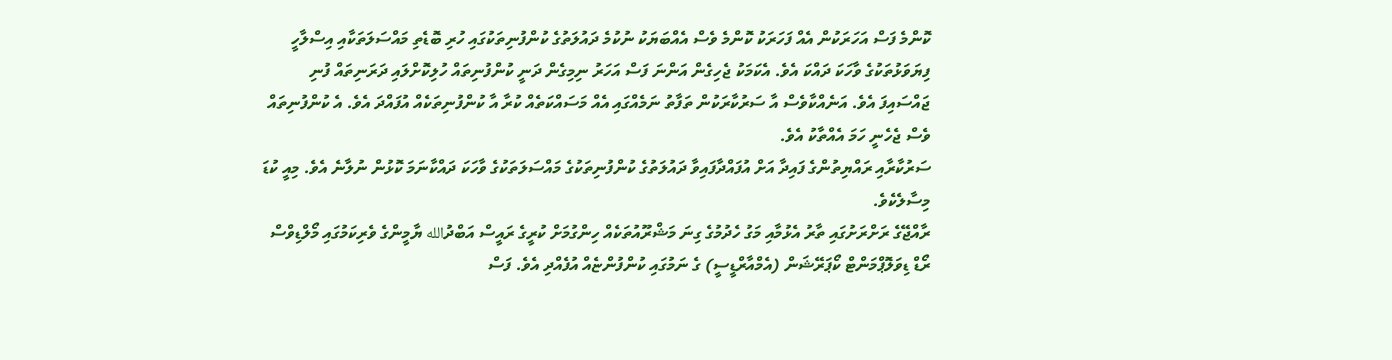ކޮންމެ ފަސް އަހަރަކުން އެއް ފަހަރަކު ކޮންމެ ވެސް އެއްބަޔަކު ނުކުމެ ދައުލަތުގެ ކުންފުނިތަކުގައި ހުރި ބޮޑެތި މައްސަލަތަކާއި އިސްލާހީ ފިޔަވަޅުތަކުގެ ވާހަކަ ދައްކަ އެވެ. އެކަމަކު ޖެހިގެން އަންނަ ފަސް އަހަރު ނިމިގެން ދަނީ ކުންފުނިތައް ހުލިކޮށްލައި ދަރަނިތައް ފުނި ޖައްސައިފަ އެވެ. އަނެއްކާވެސް އާ ސަރުކާރަކުން ތަފާތު ނަމެއްގައި އެއް މަސައްކަތެއް ކުރާ އާ ކުންފުނިތަކެއް އުފައްދަ އެވެ. އެ ކުންފުނިތައް ވެސް ޖެހެނީ ހަމަ އެއްތާކު އެވެ.
ސަރުކާރާއި ރައްޔިތުންގެ ފައިދާ އަށް އުފައްދާފައިވާ ދައުލަތުގެ ކުންފުނިތަކުގެ މައްސަލަތަކުގެ ވާހަކަ ދައްކާނަމަ ކޮޅުން ނުލާނެ އެވެ. މިއީ ކުޑަ މިސާލެކެވެ.
ރާއްޖޭގެ ރަށްރަށުގައި ތާރު އެޅުމާއި މަގު ހެދުމުގެ ގިނަ މަޝްރޫއުތަކެއް ހިންގުމަށް ކުރީގެ ރައީސް އަބްދުالله ޔާމީންގެ ވެރިކަމުގައި މޯލްޑިވްސް ރޯޑް ޑިވަލޮޕްމަންޓް ކޯޕަރޭޝަން (އެމްއާރްޑީސީ) ގެ ނަމުގައި ކުންފުންޏެއް އުފެއްދި އެވެ. ފަސް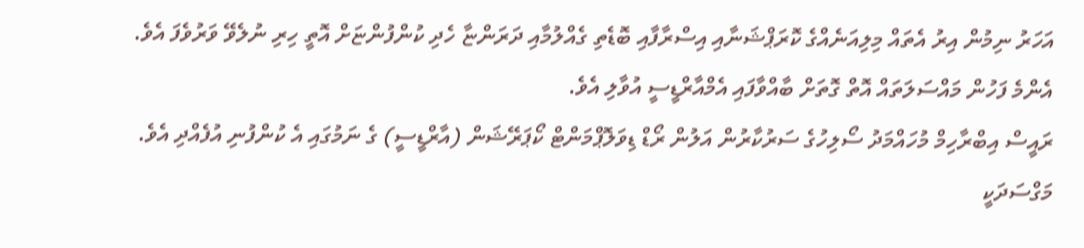އަހަރު ނިމުން އިރު އެތައް މިލިއަނެއްގެ ކޮރަޕްޝަނާއި އިސްރާފާއި ބޮޑެތި ގެއްލުމާއި ދަރަންޏާ ހެދި ކުންފުންޏަށް އޮތީ ހިރި ނުލެވޭ ވަރުވެފަ އެވެ. އެންމެ ފަހުން މައްސަލަތައް އޮތް ގޮތަށް ބާއްވާފައި އެމްއާރްޑީސީ އުވާލި އެވެ.
ރައީސް އިބްރާހިމް މުހައްމަދު ސޯލިހުގެ ސަރުކާރުން އަލުން ރޯޑް ޑިވަލޮޕްމަންޓް ކޯޕަރޭޝަން (އާރްޑީސީ) ގެ ނަމުގައި އެ ކުންފުނި އުފެއްދި އެވެ. މަގްސަދަކީ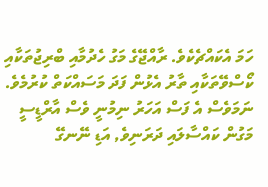ހަމަ އެކައްޗެކެވެ. ރާއްޖޭގެ މަގު ހެދުމާއި ބްރިޖުތަކާއި ކޯސްވޭތަކާއި ތާރު އެޅުން ފަދަ މަސައްކަތް ކުރުމެވެ. ނަމަވެސް އެ ފަސް އަހަރު ނިމުނީ ވެސް އާރްޑީސީ މަގުން ކައްސާލައި ދަރަނިވެ, އަޑި ނޭނގޭ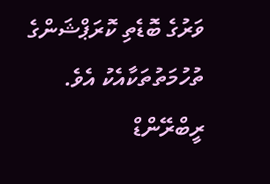ވަރުގެ ބޮޑެތި ކޮރަޕްޝަންގެ ތުހުމަތުތަކާއެކު އެވެ. ރީބްރޭންޑް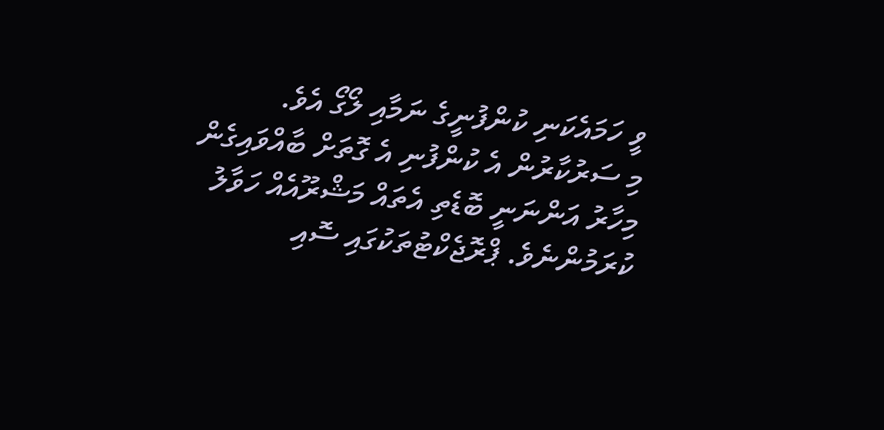ވީ ހަމައެކަނި ކުންފުނީގެ ނަމާއި ލޯގޯ އެވެ.
މި ސަރުކާރުން އެ ކުންފުނި އެ ގޮތަށް ބާއްވައިގެން މިހާރު އަންނަނީ ބޮޑެތި އެތައް މަޝްރޫއެއް ހަވާލު ކުރަމުންނެވެ. ޕްރޮޖެކްޓުތަކުގައި ސޮއި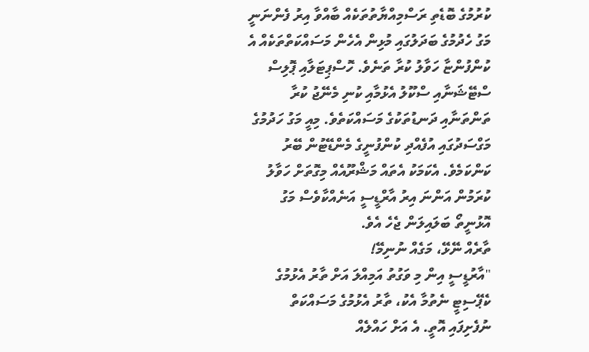ކުރުމުގެ ބޮޑެތި ރަސްމިއްޔާތުތަކެއް ބާއްވާ އިރު ފެންނަނީ މަގު ހެދުމުގެ ބަދަލުގައި މުޅިން އެހެން މަސައްކަތްތަކެއް އެ ކުންފުންޏާ ހަވާލު ކުރާ ތަނެވެ. ހޮސްޕިޓަލާއި ޕޮލިސް ސްޓޭޝަނާއި ސްކޫލު އެޅުމާއި ކުނި މެނޭޖު ކުރާ ތަންތަނާއި ދަނޑުތަކުގެ މަސައްކަތެވެ. މިއީ މަގު ހަދުމުގެ މަގްސަދުގައި އުފެއްދި ކުންފުނީގެ މެންޑޭޓުން ބޭރު ކަންކަމެވެ. އެކަމަކު އެތައް މަޝްރޫއެއް މިގޮތަށް ހަވާލު ކުރަމުން އަންނަ އިރު އާރްޑީސީ އަނެއްކާވެސް މަގު އޮޅުނީތޯ ބަލައިލަން ޖެހެ އެވެ.
ތާރެއް ނޭޅޭ، މަގެއް ނުނިމޭ!
"އާރުޑީސީ އިން މި ވަގުތު އަމިއްލަ އަށް ތާރު އެޅުމުގެ ކެޕޭސިޓީ ނެތުމާ އެކު، ތާރު އެޅުމުގެ މަސައްކަތް ނުފެށިފައި އޮތީ. އެ އަށް ހައްލެއް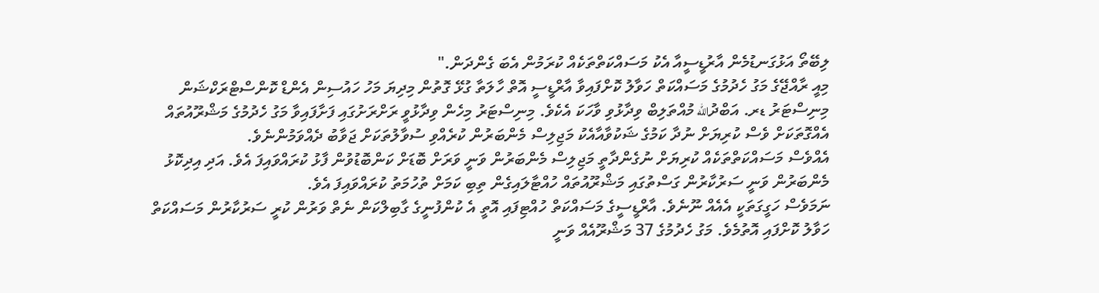ލިބޭތޯ އަޅުގަނޑުމެން އާރުޑީސީއާ އެކު މަސައްކަތްތަކެއް ކުރަމުން އެބަ ގެންދަން."
މިއީ ރާއްޖޭގެ މަގު ހެދުމުގެ މަސައްކަތް ހަވާލު ކޮށްފައިވާ އާރްޑީސީ އޮތް ހާލަތާ ގުޅޭ ގޮތުން މިދިޔަ މަހު ހައުސިން އެންޑް ކޮންސްޓްރަކްޝަން މިނިސްޓަރު ޑރ. އަބްދުالله މުއްތަލިބް ވިދާޅުވި ވާހަކަ އެކެވެ. މިނިސްޓަރު މިހެން ވިދާޅުވީ ރަށްރަށުގައި ފަށާފައިވާ މަގު ހެދުމުގެ މަޝްރޫއުތައް އެއްގޮތަކަށް ވެސް ކުރިޔަށް ނުދާ ކަމުގެ ޝަކުވާއާއެކު މަޖިލިސް މެންބަރުން ކުރެއްވި ސުވާލުތަކަށް ޖަވާބު ދެއްވަމުންނެވެ.
އެއްވެސް މަސައްކަތްތަކެއް ކުރިޔަށް ނުގެންދާތީ މަޖިލިސް މެންބަރުން ވަނީ ވަރަށް ބޮޑަށް ކަންބޮޑުވުން ފާޅު ކުރައްވައިފަ އެވެ. އަދި އިދިކޮޅު މެންބަރުން ވަނީ ސަރުކާރުން ގަސްތުގައި މަޝްރޫއުތައް ހުއްޓާލައިގެން ތިބި ކަމަށް ތުހުމަތު ކުރައްވައިފަ އެވެ.
ނަމަވެސް ހަގީގަތަކީ އެއެއް ނޫނެވެ. އާރްޑީސީގެ މަސައްކަތް ހުއްޓިފައި އޮތީ އެ ކުންފުނީގެ ގާބިލްކަން ނެތް ވަރުން ކުރީ ސަރުކާރުން މަސައްކަތް ހަވާލު ކޮށްފައި އޮތުމެވެ. މަގު ހެދުމުގެ 37 މަޝްރޫއެއް ވަނީ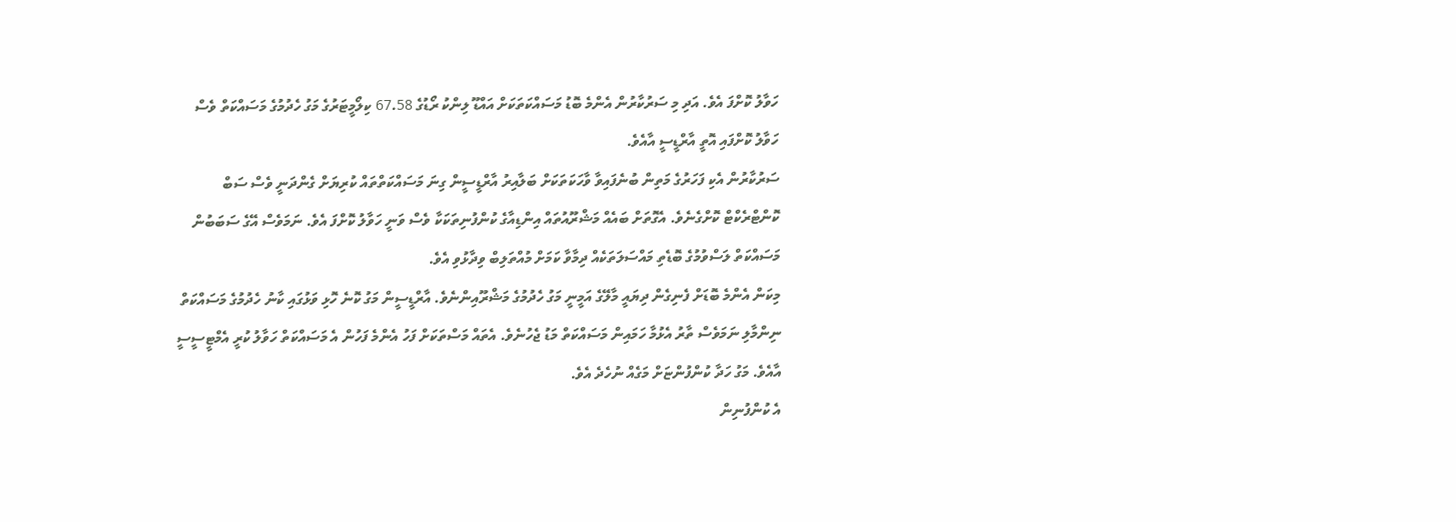ހަވާލު ކޮށްފަ އެވެ. އަދި މި ސަރުކާރުން އެންމެ ބޮޑު މަސައްކަތަކަށް އައްޑޫ ލިންކު ރޯޑުގެ 67.58 ކިލޯމީޓަރުގެ މަގު ހެދުމުގެ މަސައްކަތް ވެސް ހަވާލު ކޮށްފައި އޮތީ އާރްޑީސީ އާއެވެ.
ސަރުކާރުން އެކި ފަހަރުގެ މަތިން ބުނެފައިވާ ވާހަކަތަކަށް ބަލާއިރު އާރްޑީސީން ގިނަ މަސައްކަތްތައް ކުރިޔަށް ގެންދަނީ ވެސް ސަބް ކޮންޓްރެކްޓް ކޮށްގެނެވެ. އެގޮތަށް ބައެއް މަޝްރޫއުތައް އިންޑިއާގެ ކުންފުނިތަކަކާ ވެސް ވަނީ ހަވާލު ކޮށްފަ އެވެ. ނަމަވެސް އޭގެ ސަބަބުން މަސައްކަތް ލަސްވުމުގެ ބޮޑެތި މައްސަލަތަކެއް ދިމާވާ ކަމަށް މުއްތަލިބް ވިދާޅުވި އެވެ.
މިކަން އެންމެ ބޮޑަށް ފެނިގެން ދިޔައީ މާލޭގެ އަމީނީ މަގު ހެދުމުގެ މަޝްރޫއިންނެވެ. އާރްޑީސީން މަގު ކޮނެ ހޮޅި ވަޅުގައި ކާނު ހެދުމުގެ މަސައްކަތް ނިންމާލި ނަމަވެސް ތާރު އެޅުމާ ހަމައިން މަސައްކަތް މަޑު ޖެހުނެވެ. އެތައް މަސްތަކަށް ފަހު އެންމެ ފަހުން އެ މަސައްކަތް ހަވާލު ކުރީ އެމްޓީސީސީ އާއެވެ. މަގު ހަދާ ކުންފުންޏަށް މަގެއް ނުހެދެ އެވެ.
އެ ކުންފުނިން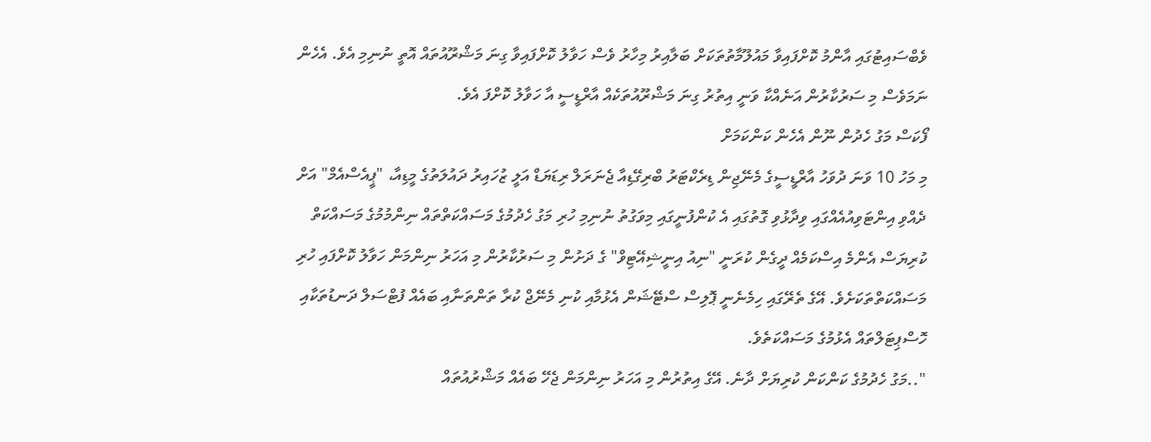ވެބްސައިޓުގައި އާންމު ކޮށްފައިވާ މައުލޫމާތުތަކަށް ބަލާއިރު މިހާރު ވެސް ހަވާލު ކޮށްފައިވާ ގިނަ މަޝްރޫއުތައް އޮތީ ނުނިމި އެވެ. އެހެން ނަމަވެސް މި ސަރުކާރުން އަނެއްކާ ވަނީ އިތުރު ގިނަ މަޝްރޫއުތަކެއް އާރްޑީސީ އާ ހަވާލު ކޮށްފަ އެވެ.
ފޯކަސް މަގު ހެދުން ނޫން އެހެން ކަންކަމަށް
މި މަހު 10 ވަނަ ދުވަހު އާރްޑީސީގެ މެނޭޖިން ޑިރެކްޓަރު ބްރިގޭޑިއާ ޖެނަރަލް ރިޑަޔަޑް އަލީ ޒުހައިރު ދައުލަތުގެ މީޑިއާ، "ޕީއެސްއެމް" އަށް ދެއްވި އިންޓަވިއުއެއްގައި ވިދާޅުވި ގޮތުގައި އެ ކުންފުނީގައި މިވަގުތު ނުނިމި ހުރި މަގު ހެދުމުގެ މަސައްކަތްތައް ނިންމުމުގެ މަސައްކަތް ކުރިޔަސް އެންމެ އިސްކަމެއް ދީގެން ކުރަނީ "ނިއު އިނީޝިއޭޓިވް" ގެ ދަށުން މި ސަރުކާރުން މި އަހަރު ނިންމަން ހަވާލު ކޮށްފައި ހުރި މަސައްކަތްތަކަށެވެ. އޭގެ ތެރޭގައި ހިމެނެނީ ޕޮލިސް ސްޓޭޝަން އެޅުމާއި ކުނި މެނޭޖް ކުރާ ތަންތަނާއި ބައެއް ފުޓްސަލް ދަނޑުތަކާއި ހޮސްޕިޓަލްތައް އެޅުމުގެ މަސައްކަތެވެ.
"..މަގު ހެދުމުގެ ކަންކަން ކުރިޔަށް ދާނެ. އޭގެ އިތުރުން މި އަހަރު ނިންމަން ޖެހޭ ބައެއް މަޝްރުއުތައް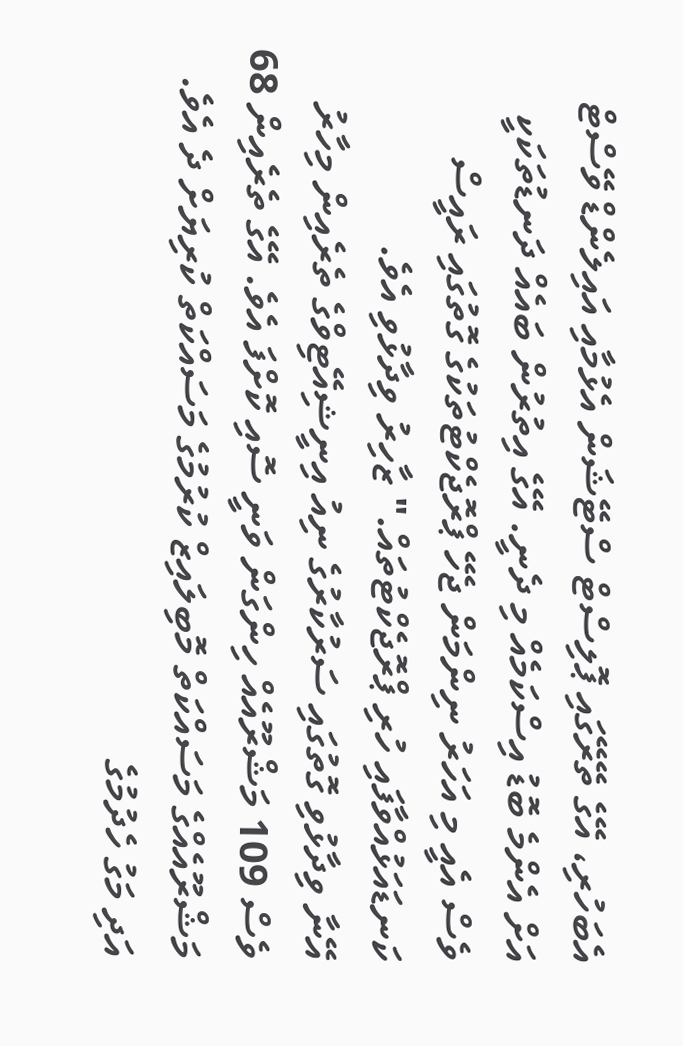އެބަހުރި، އޭގެ ތޭރޭގައި ޕޮލިސްޓް ސްޓޭޝަން އެޅުމާއި އައިލެންޑް ވޭސްޓް އަށް އެންމެ ބޮޑު އިސްކަމެއް މި ދެނީ. އޭގެ އިތުރުން ބައެއް ދަނޑުތަކަކީ ވެސް އެއީ މި އަހަރު ނިންމަން ޖެހޭ ޕްރޮޖެކްޓުތަކުގެ ގޮތުގައި ރައީސް ކަނޑައަޅުއްވާފައި ހުރި ޕްރޮޖެކްޓުތައް." ޒާހިރު ވިދާޅުވި އެވެ.
އޭނާ ވިދާޅުވި ގޮތުގައި ސަރުކާރުގެ ނިއު އިނީޝިއޭޓިވްގެ ތެރެއިން މިހާރު ވެސް 109 މަޝްރޫއެއް ހިންގަން ވަނީ ސޮއި ކޮށްފަ އެވެ. އޭގެ ތެރެއިން 68 މަޝްރޫއެއްގެ މަސައްކަތް މޮބިލައިޒް ކުރުމުގެ މަސައްކަތް ކުރިޔަށް ދެ އެވެ. އަދި މަގު ހެދުމުގެ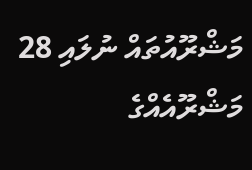މަޝްރޫއުތައް ނުލައި 28 މަޝްރޫއެއްގެ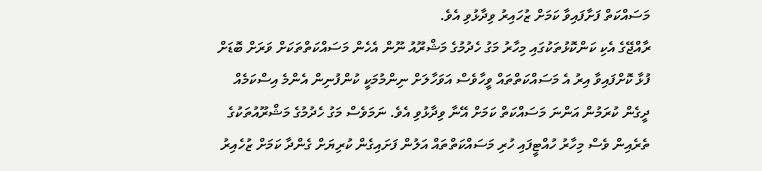މަސައްކަތް ފަށާފައިވާ ކަމަށް ޒުހައިރު ވިދާޅުވި އެވެ.
ރާއްޖޭގެ އެކި ކަންކޮޅުތަކުގައި މިހާރު މަގު ހެދުމުގެ މަޝްރޫއު ނޫން އެހެން މަސައްކަތްތަކަށް ވަރަށް ބޮޑަށް ފުޅާ ކޮށްފައިވާ އިރު އެ މަސައްކަތްތައް ވީހާވެސް އަވަހާލަށް ނިންމުމަކީ ކުންފުނިން އެންމެ އިސްކަމެއް ދީގެން ކުރަމުން އަންނަ މަސައްކަތް ކަމަށް އޭނާ ވިދާޅުވި އެވެ. ނަމަވެސް މަގު ހެދުމުގެ މަޝްރޫއުތަކުގެ ތެރެއިން ވެސް މިހާރު ހުއްޓީފައި ހުރި މަސައްކަތްތައް އަލުން ފަށައިގެން ކުރިޔަށް ގެންދާ ކަމަށް ޒުހެއިރު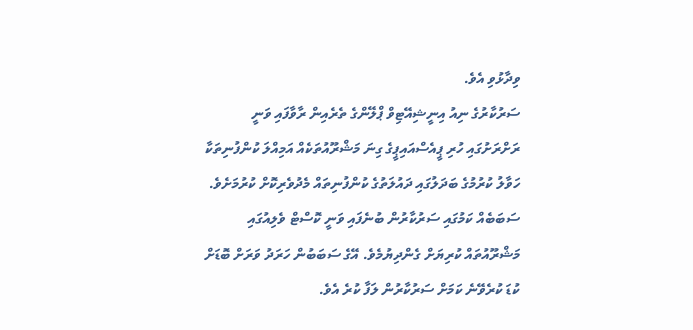ވިދާޅުވި އެވެ.
ސަރުކާރުގެ ނިއު އިނީޝިއޭޓިވް ޕްލޭންގެ ތެރެއިން ރާވާފައި ވަނީ ރަށްރަށުގައި ހުރި ޕީއެސްއައިޕީގެ ގިނަ މަޝްރޫއުތަކެއް އަމިއްލަ ކުންފުނިތަކާ ހަވާލު ކުރުމުގެ ބަދަލުގައި ދައުލަތުގެ ކުންފުނިތައް މެދުވެރިކޮށް ކުރުމަށެވެ. ސަބަބެއް ކަމުގައި ސަރުކާރުން ބުނެފައި ވަނީ ކޮސްޓް ވެލިއުގައި މަޝްރޫއުތައް ކުރިޔަށް ގެންދިޔުމެވެ. އޭގެ ސަބަބުން ހަރަދު ވަރަށް ބޮޑަށް ކުޑަ ކުރެވޭނެ ކަމަށް ސަރުކާރުން ލަފާ ކުރެ އެވެ.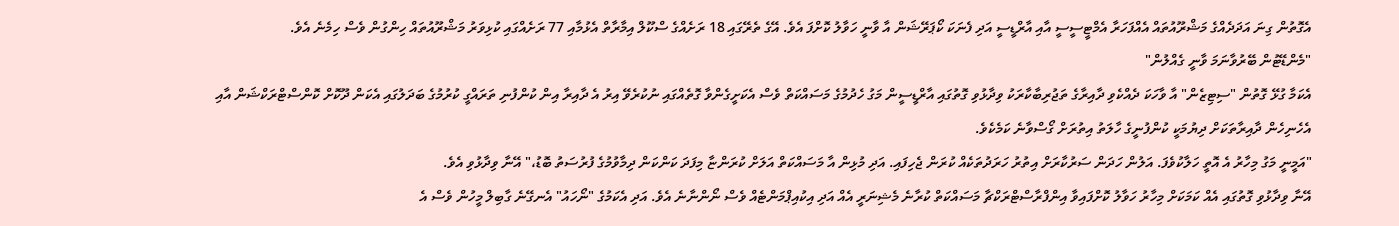އެގޮތުން ގިނަ އަދަދެއްގެ މަޝްރޫއުތައް އެއްފަހަރާ އެމްޓީސީސީ އާއި އާރްޑީސީ އަދި ފެނަކަ ކޯޕަރޭޝަން އާ ވާނީ ހަވާލު ކޮށްފަ އެވެ. އޭގެ ތެރޭގައި 18 ރަށެއްގެ ސްކޫލް އިމާރާތް އެޅުމާއި 77 ރަށެއްގައި ކުޅިވަރު މަޝްރޫއުތައް ހިންގުން ވެސް ހިމެނެ އެވެ.
"މެންޑޭޓުން ބޭރުވާނަމަ ވާނީ ގެއްލުން"
އެކަމާ ގުޅޭ ގޮތުން "ސިޓިޒެން" އާ ވާހަކަ ދެއްކެވި ދާއިރާގެ ތަޖުރިބާކާރަކު ވިދާޅުވި ގޮތުގައި އާރްޑީސީން މަގު ހެދުމުގެ މަސައްކަތް ވެސް އެކަށީގެންވާ ގޮތެއްގައި ނުކުރެވޭ އިރު އެ ދާއިރާ އިން ކުންފުނި ތަރައްގީ ކުރުމުގެ ބަދަލުގައި އެކަން ދޫކޮށް ކޮންސްޓްރަކްޝަން އާއި އެހެނިހެން ދާއިރާތަކަށް ދިޔުމަކީ ކުންފުނީގެ ހާލަތު އިތުރަށް ގޯސްވާނެ ކަމެކެވެ.
"އަމީނީ މަގު މިހާރު އެ އޮތީ ހަލާކުވެފަ. އަލުން ހަދަން ސަރުކާރަށް އިތުރު ހަރަދުތަކެއް ކުރަން ޖެހިފައި. އަދި މުޅިން އާ މަސައްކަތް އަލަށް ކުރަންޏާ މިފަދަ ކަންކަން ދިމާވުމުގެ ފުރުސަތު ބޮޑު،" އޭނާ ވިދާޅުވި އެވެ.
އޭނާ ވިދާޅުވި ގޮތުގައި އެއް ކަމަކަށް މިހާރު ހަވާލު ކޮށްފައިވާ އިންފްރާސްޓްރަކްޗާ މަސައްކަތް ކުރާނެ މެޝިނަރީ އެއް އަދި އިކުއިޕްމަންޓެއް ވެސް ނޯންނާނެ އެވެ. އަދި އެކަމުގެ "ނޯހައު" އެނގޭނެ ގާބިލް މީހުން ވެސް އެ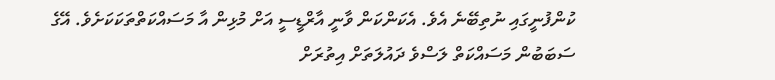ކުންފުނީގައި ނުތިބޭނެ އެވެ. އެކަންކަން ވާނީ އާރްޑީސީ އަށް މުޅިން އާ މަސައްކަތްތަކަކަށެވެ. އޭގެ ސަބަބުން މަސައްކަތް ލަސްވެ ދައުލަތަށް އިތުރަށް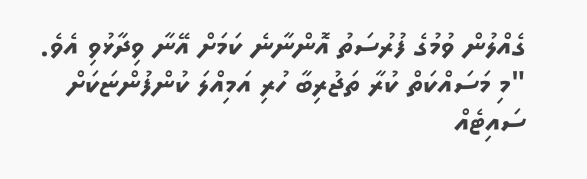ގެއްލުން ވުމުގެ ފުރުސަތު އޮންނާނެ ކަމަށް އޭނާ ވިދާޅުވި އެވެ.
"މި މަސައްކަތް ކުރާ ތަޖުރިބާ ހުރި އަމިއްލަ ކުންފުންޏަކަށް ސައިޓެއް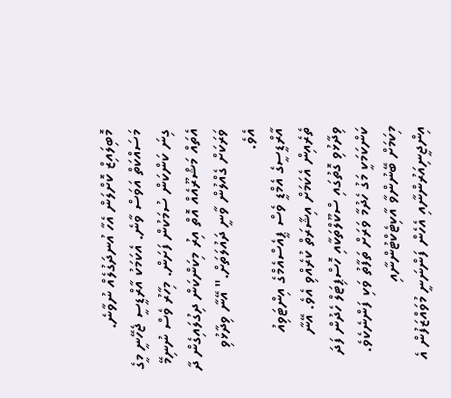މޮބިލައިޒް ކޮށްލަން އެހާ އުނދަގުލެއް ނުވާނެ. މަސައްކަތް އަވަސް ވާނެ. އެކަމަކު އާރްޑީސީ ޖެހޭނީ މީގެ ގިނަ ކަންކަން ސުމަކުން ފަށަން. މިހާރު ވެސް ނުނިމޭ އެތައް މަޝްރޫއެއް އޮތް އިރު މިކަންކަން ދިގުލައިގެން ދާ ވަރަކަށް ގެއްލުން ވާނީ ދައުލަތަށް." އޭނާ ވިދާޅުވި އެވެ.
އާރްޑީސީގެ އެމްޑީ ވެސް ޕީއެސްއެމްގެ އިންޓަވިއު ތެރެއިން އެކަމަށް އިޝާރަތް ކުރެއްވި އެވެ. އޭނާ ވިދާޅުވި ގޮތުގައި ސްކޫލްތަކާއި ހޮސްޕިޓަލް ހެދުން ފަދަ ކަންކަމަކީ މަގު ހެދުމާ ވަރަށް ތަފާތު ވަކި ފަންނެކެވެ. މިކަމަށް ބޭނުންވާ އާކިޓެކްޓުންނާއި އިންޖީނިއަރުންނާއި އެހެން ފަންނަނީ މުވައްޒަފުން އެ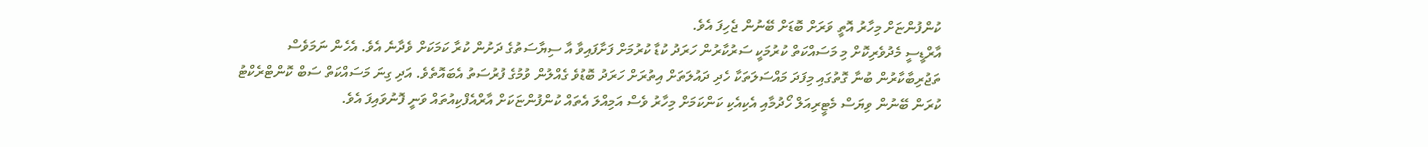ކުންފުންޏަށް މިހާރު އޮތީ ވަރަށް ބޮޑަށް ބޭނުން ޖެހިފަ އެވެ.
އާރްޑީސީ މެދުވެރިކޮށް މި މަސައްކަތް ކުރުމަކީ ސަރުކާރުން ހަރަދު ކުޑާ ކުރުމަށް ފަށާފައިވާ އާ ސިޔާސަތުގެ ދަށުން ކުރާ ކަމަކަށް ވެދާނެ އެވެ. އެހެން ނަމަވެސް ތަޖުރިބާކާރުން ބުނާ ގޮތުގައި މިފަދަ މައްސަލަތަކާ ހެދި ދައުލަތަށް އިތުރަށް ހަރަދު ބޮޑުވެ ގެއްލުން ވުމުގެ ފުރުސަތު އެބައޮތެވެ. އަދި ގިނަ މަސައްކަތް ސަބް ކޮންޓްރެކްޓު ކުރަން ބޭނުން ވިޔަސް މެޓީރިއަލް ހޯދުމާއި އެކިއެކި ކަންކަމަށް މިހާރު ވެސް އަމިއްލަ އެތައް ކުންފުންޏަކަށް އާރްއެފްކިއުތައް ވަނީ ފޮނުވައިފަ އެވެ.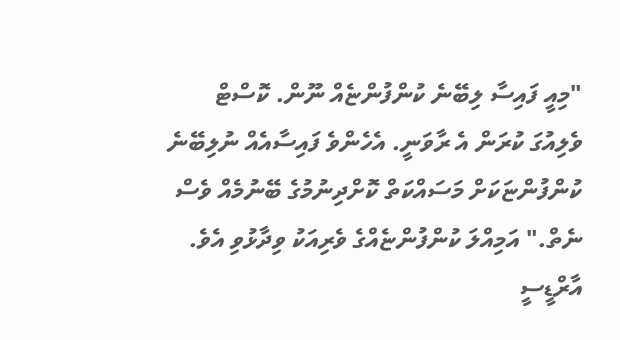"މިއީ ފައިސާ ލިބޭނެ ކުންފުންޏެއް ނޫން. ކޮސްޓް ވެލިއުގަ ކުރަން އެ ރާވަނީ. އެހެންވެ ފައިސާއެއް ނުލިބޭނެ ކުންފުންޏަކަށް މަސައްކަތް ކޮށްދިނުމުގެ ބޭނުމެއް ވެސް ނެތް." އަމިއްލަ ކުންފުންޏެއްގެ ވެރިއަކު ވިދާޅުވި އެވެ.
އާރްޑީސީ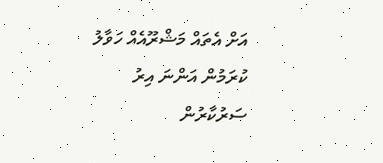އަށް އެތައް މަޝްރޫއެއް ހަވާލު ކުރަމުން އަންނަ އިރު ސަރުކާރުން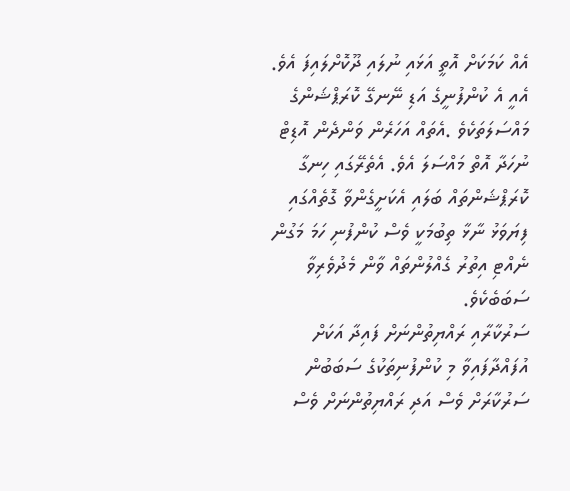އެއް ކަމަކަށް އޮތީ އަޅައި ނުލައި ދޫކޮށްލައިފަ އެވެ. އެއީ އެ ކުންފުނީގެ އަޑި ނޭނގޭ ކޮރަޕްޝަންގެ މައްސަލަތަކެވެ .އެތައް އަހަރެން ވަންދެން އޮޑިޓް ނުހަދާ އޮތް މައްސަލަ އެވެ. އެތެރޭގައި ހިނގާ ކޮރަޕްޝަންތައް ބަލައި އެކަށީގެންވާ ގޮތެއްގައި ފިޔަވަޅު ނާޅާ ތިބުމަކީ ވެސް ކުންފުނި ހަމަ މަގުން ނެއްޓި އިތުރު ގެއްލުންތައް ވާން މެދުވެރިވާ ސަބަބެކެވެ.
ސަރުކާރާއި ރައްޔިތުންނަށް ފައިދާ އަކަށް އުފައްދާފައިވާ މި ކުންފުނިތަކުގެ ސަބަބުން ސަރުކާރަށް ވެސް އަދި ރައްޔިތުންނަށް ވެސް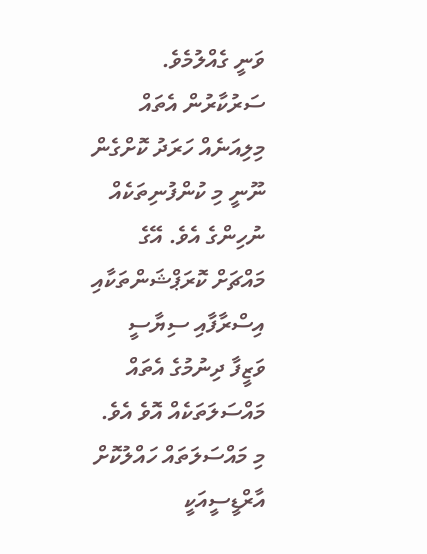ވަނީ ގެއްލުމެވެ. ސަރުކާރުން އެތައް މިލިއަނެއް ހަރަދު ކޮށްގެން ނޫނީ މި ކުންފުނިތަކެއް ނުހިންގެ އެވެ. އޭގެ މައްޗަށް ކޮރަޕްޝަންތަކާއި އިސްރާފާއި ސިޔާސީ ވަޒީފާ ދިނުމުގެ އެތައް މައްސަލަތަކެއް އޮވެ އެވެ.
މި މައްސަލަތައް ހައްލުކޮށް އާރްޑީސީއަކީ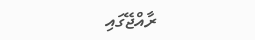ރާއްޖޭގައި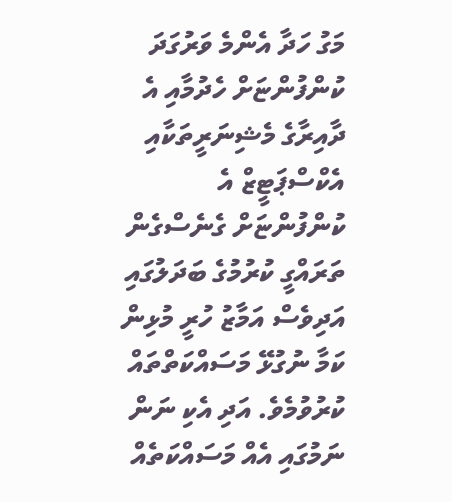މަގު ހަދާ އެންމެ ވަރުގަދަ ކުންފުންޏަށް ހެދުމާއި އެ ދާއިރާގެ މެޝިނަރީތަކާއި އެކްސްޕަޓީޒް އެ ކުންފުންޏަށް ގެނެސްގެން ތަރައްގީ ކުރުމުގެ ބަދަލުގައި އަދިވެސް އަމާޒު ހުރީ މުޅިން ކަމާ ނުގުޅޭ މަސައްކަތްތައް ކުރުވުމެވެ. އަދި އެކި ނަން ނަމުގައި އެއް މަސައްކަތެއް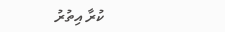ކުރާ އިތުރު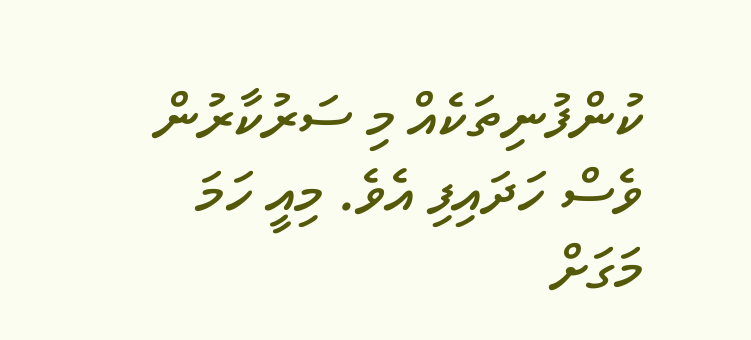ކުންފުނިތަކެއް މި ސަރުކާރުން ވެސް ހަދައިފި އެވެ. މިއީ ހަމަ މަގަށް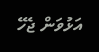އަޅުވަން ޖެހޭ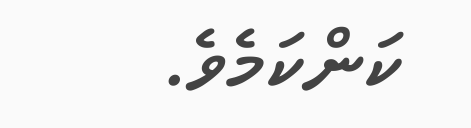ކަންކަމެވެ.